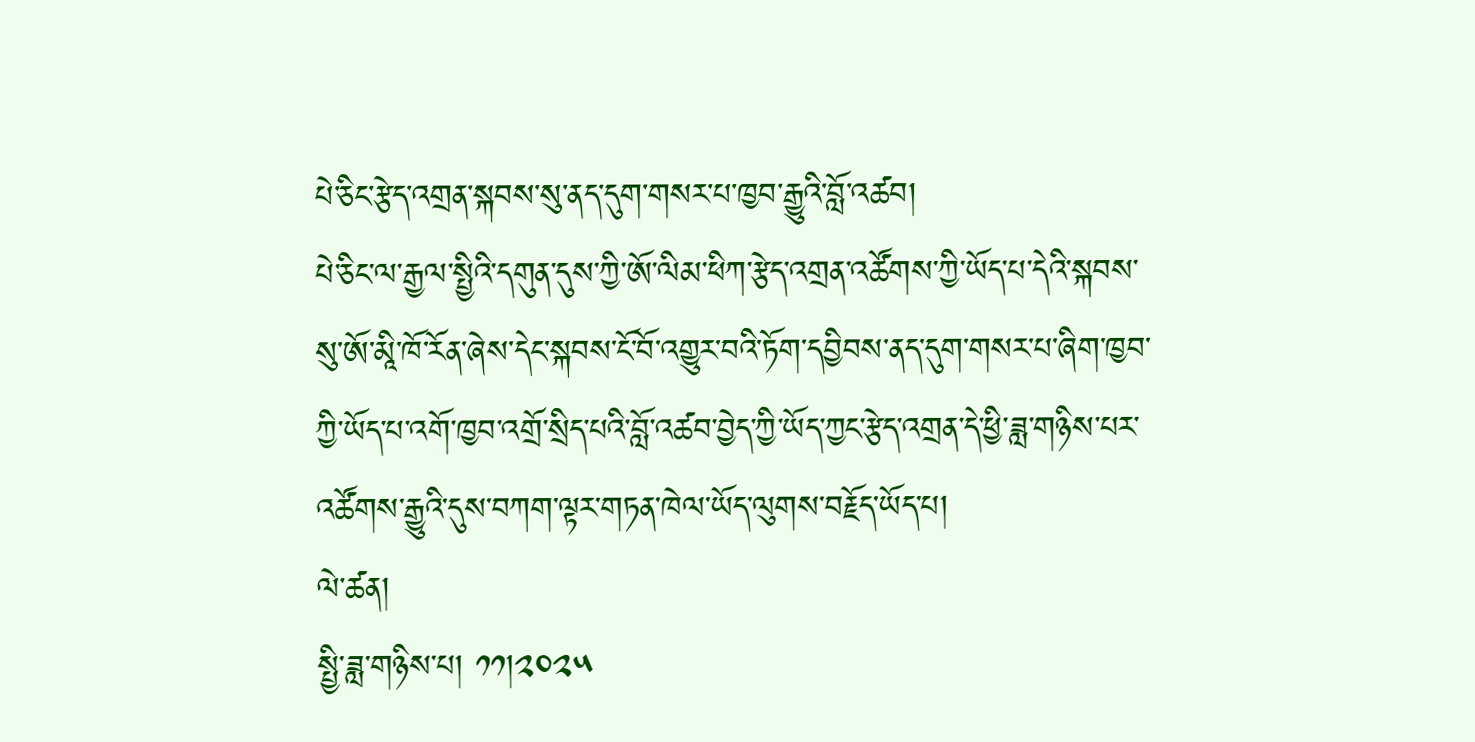པེ་ཅིང་རྩེད་འགྲན་སྐབས་སུ་ནད་དུག་གསར་པ་ཁྱབ་རྒྱུའི་བློ་འཚབ།
པེ་ཅིང་ལ་རྒྱལ་སྤྱིའི་དགུན་དུས་ཀྱི་ཨོ་ལིམ་ཕིཀ་རྩེད་འགྲན་འཚོགས་ཀྱི་ཡོད་པ་དེའི་སྐབས་སུ་ཨོ་མཱི་ཁོ་རོན་ཞེས་དེང་སྐབས་ངོ་བོ་འགྱུར་བའི་ཏོག་དབྱིབས་ནད་དུག་གསར་པ་ཞིག་ཁྱབ་ཀྱི་ཡོད་པ་འགོ་ཁྱབ་འགྲོ་སྲིད་པའི་བློ་འཚབ་བྱེད་ཀྱི་ཡོད་ཀྱང་རྩེད་འགྲན་དེ་ཕྱི་ཟླ་གཉིས་པར་འཚོགས་རྒྱུའི་དུས་བཀག་ལྟར་གཏན་ཁེལ་ཡོད་ལུགས་བརྗོད་ཡོད་པ།
ལེ་ཚན།
སྤྱི་ཟླ་གཉིས་པ། ༡༡།༢༠༢༥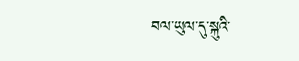བལ་ཡུལ་དུ་སྐུའི་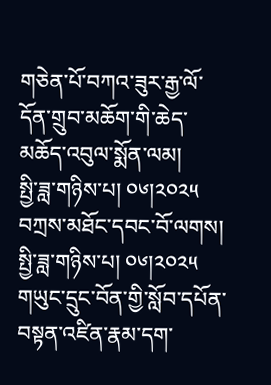གཅེན་པོ་བཀའ་ཟུར་རྒྱ་ལོ་དོན་གྲུབ་མཆོག་གི་ཆེད་མཆོད་འབུལ་སྨོན་ལམ།
སྤྱི་ཟླ་གཉིས་པ། ༠༦།༢༠༢༥
བཀྲས་མཐོང་དབང་བོ་ལགས།
སྤྱི་ཟླ་གཉིས་པ། ༠༦།༢༠༢༥
གཡུང་དྲུང་བོན་གྱི་སློབ་དཔོན་བསྟན་འཛིན་རྣམ་དག་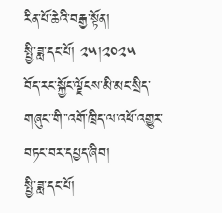རིན་པོ་ཆེའི་བརྒྱ་སྟོན།
སྤྱི་ཟླ་དང་པོ། ༢༥།༢༠༢༥
བོད་རང་སྐྱོང་ལྗོངས་མི་མང་སྲིད་གཞུང་་གི་་འགོ་ཁྲིད་ལ་འཕོ་འགྱུར་བཏང་བར་དཔྱད་ཞིབ།
སྤྱི་ཟླ་དང་པོ།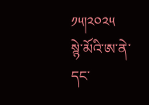༡༥།༢༠༢༥
སྙེ་མོའི་ཨ་ནེ་དང་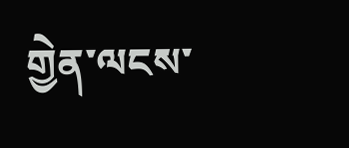གྱེན་ལངས་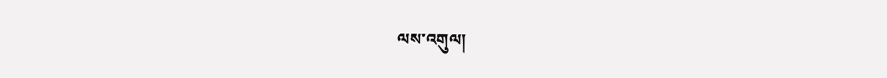ལས་འགུལ།